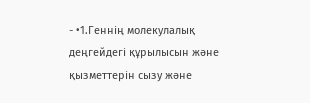- •1.Геннің молекулалық деңгейдегі құрылысын және қызметтерін сызу және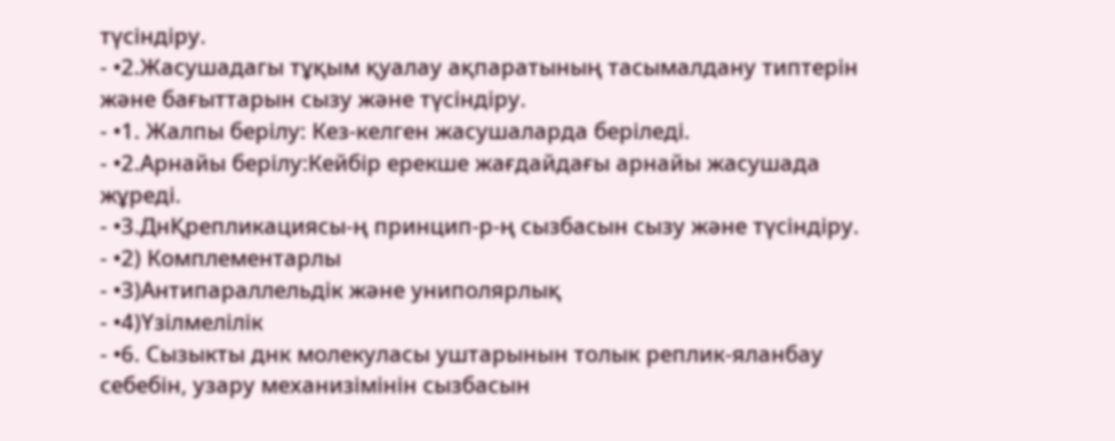түсіндіру.
- •2.Жасушадагы тұқым қуалау ақпаратының тасымалдану типтерін және бағыттарын сызу және түсіндіру.
- •1. Жалпы берілу: Кез-келген жасушаларда беріледі.
- •2.Арнайы берілу:Кейбір ерекше жағдайдағы арнайы жасушада жұреді.
- •3.ДнҚрепликациясы-ң принцип-р-ң сызбасын сызу және түсіндіру.
- •2) Комплементарлы
- •3)Антипараллельдік және униполярлық
- •4)Үзілмелілік
- •6. Сызыкты днк молекуласы уштарынын толык реплик-яланбау себебін, узару механизімінін сызбасын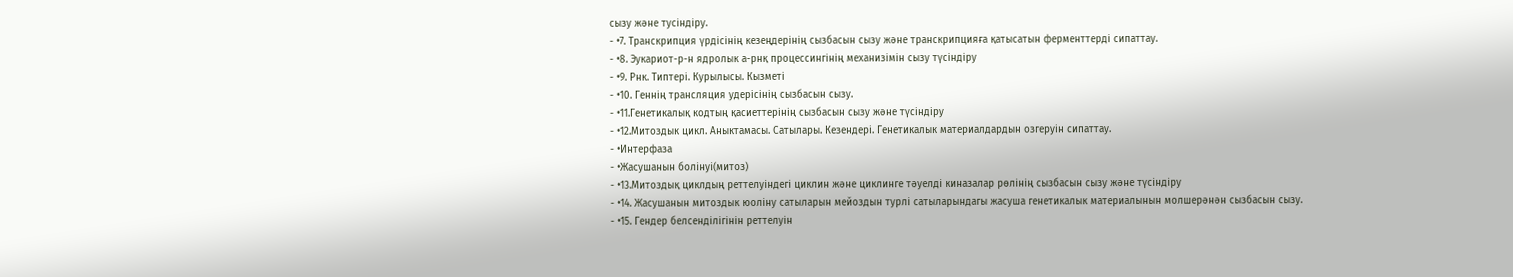сызу және тусіндіру.
- •7. Транскрипция үрдісінің кезеңдерінің сызбасын сызу және транскрипцияға қатысатын ферменттерді сипаттау.
- •8. Эукариот-р-н ядролык а-рнқ процессингінің механизімін сызу түсіндіру
- •9. Рнк. Типтері. Курылысы. Кызметі
- •10. Геннің трансляция удерісінің сызбасын сызу.
- •11.Генетикалық кодтың қасиеттерінің сызбасын сызу және түсіндіру
- •12.Митоздык цикл. Аныктамасы. Сатылары. Кезендері. Генетикалык материалдардын озгеруін сипаттау.
- •Интерфаза
- •Жасушанын болінуі(митоз)
- •13.Митоздық циклдың реттелуіндегі циклин және циклинге тәуелді киназалар рөлінің сызбасын сызу және түсіндіру
- •14. Жасушанын митоздык юоліну сатыларын мейоздын турлі сатыларындагы жасуша генетикалык материалынын молшерәнән сызбасын сызу.
- •15. Гендер белсенділігінін реттелуін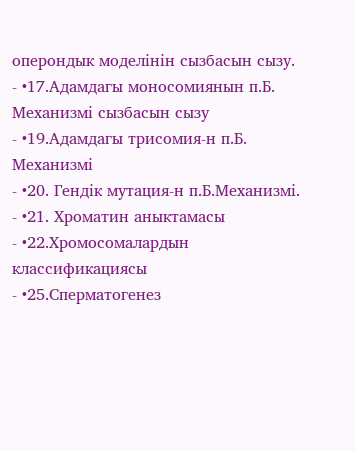оперондык моделінін сызбасын сызу.
- •17.Адамдагы моносомиянын п.Б. Механизмі сызбасын сызу
- •19.Адамдагы трисомия-н п.Б. Механизмі
- •20. Гендік мутация-н п.Б.Механизмі.
- •21. Хроматин аныктамасы
- •22.Хромосомалардын классификациясы
- •25.Сперматогенез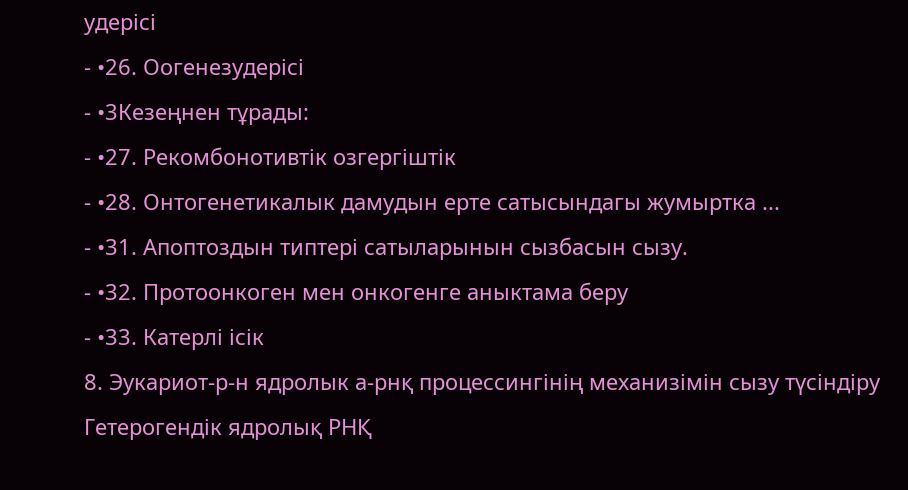удерісі
- •26. Оогенезудерісі
- •3Кезеңнен тұрады:
- •27. Рекомбонотивтік озгергіштік
- •28. Онтогенетикалык дамудын ерте сатысындагы жумыртка ...
- •31. Апоптоздын типтері сатыларынын сызбасын сызу.
- •32. Протоонкоген мен онкогенге аныктама беру
- •33. Катерлі ісік
8. Эукариот-р-н ядролык а-рнқ процессингінің механизімін сызу түсіндіру
Гетерогендік ядролық РНҚ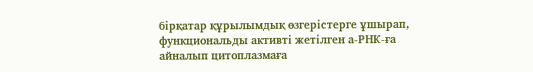бірқатар құрылымдық өзгерістерге ұшырап, функциональды активті жетілген а-РНК-ға айналып цитоплазмаға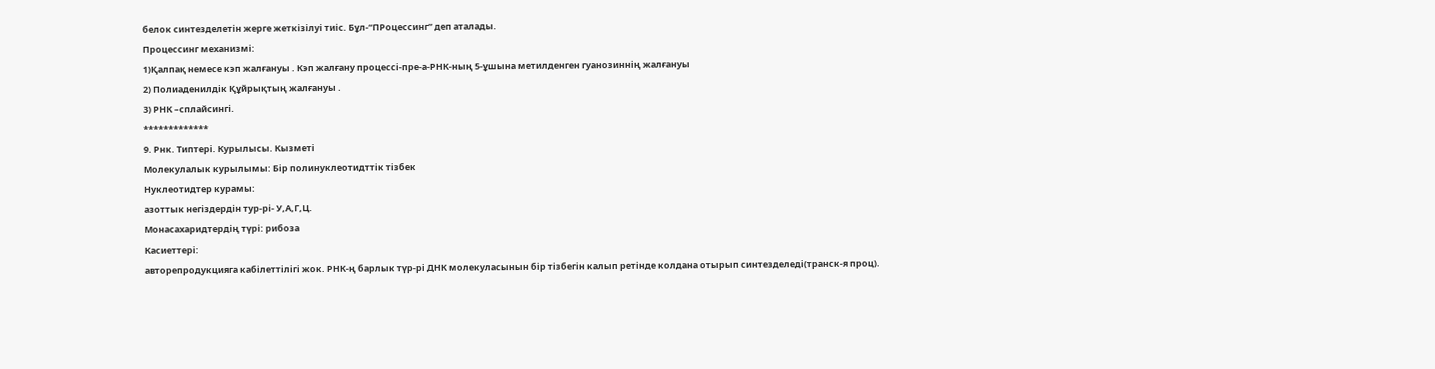белок синтезделетін жерге жеткізілуі тиіс. Бұл-“ПРоцессинг” деп аталады.
Процессинг механизмі:
1)Қалпақ немесе кэп жалғануы . Кэп жалғану процессі-пре-а-РНК-ның 5-ұшына метилденген гуанозиннің жалғануы
2) Полиаденилдік Құйрықтың жалғануы .
3) РНК –сплайсингі.
*************
9. Рнк. Типтері. Курылысы. Кызметі
Молекулалык курылымы: Бір полинуклеотидттік тізбек
Нуклеотидтер курамы:
азоттык негіздердін тур-рі- У,А,Г,Ц.
Монасахаридтердің түрі: рибоза
Касиеттері:
авторепродукцияга кабілеттілігі жок. РНК-ң барлык түр-рі ДНК молекуласынын бір тізбегін калып ретінде колдана отырып синтезделеді(транск-я проц).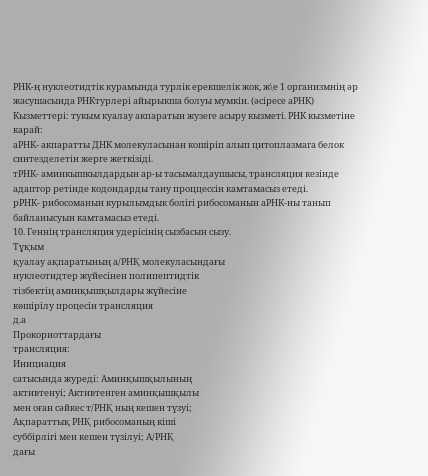РНК-ң нуклеотидтік курамында турлік ерекшелік жок, ж\е 1 организмнің әр жасушасында РНКтурлері айырыкша болуы мумкін. (әсіресе аРНК)
Кызметтері: тукым куалау акпаратын жузеге асыру кызметі. РНК кызметіне карай:
аРНК- акпаратты ДНК молекуласынан кошіріп алып цитоплазмага белок синтезделетін жерге жеткізіді.
тРНК- аминкышкылдардын ар-ы тасымалдаушысы, трансляция кезінде адаптор ретінде кодондарды тану проццессін камтамасыз етеді.
рРНК- рибосоманын курылымдык болігі рибосоманын аРНК-ны танып байланысуын камтамасыз етеді.
10. Геннің трансляция удерісінің сызбасын сызу.
Тұқым
қуалау ақпаратының а/РНҚ молекуласындағы
нуклеотидтер жүйесінен полипептидтік
тізбектің аминқышқылдары жүйесіне
көшірілу процесін трансляция
д.а
Прокориоттардағы
трансляция:
Инициация
сатысында журеді: Аминқышқылының
активтенуі; Активтенген аминқышқылы
мен оған сәйкес т/РНҚ ның кешен түзуі;
Ақпараттық РНҚ рибосоманың кіші
суббірлігі мен кешен түзілуі; А/РНҚ
дағы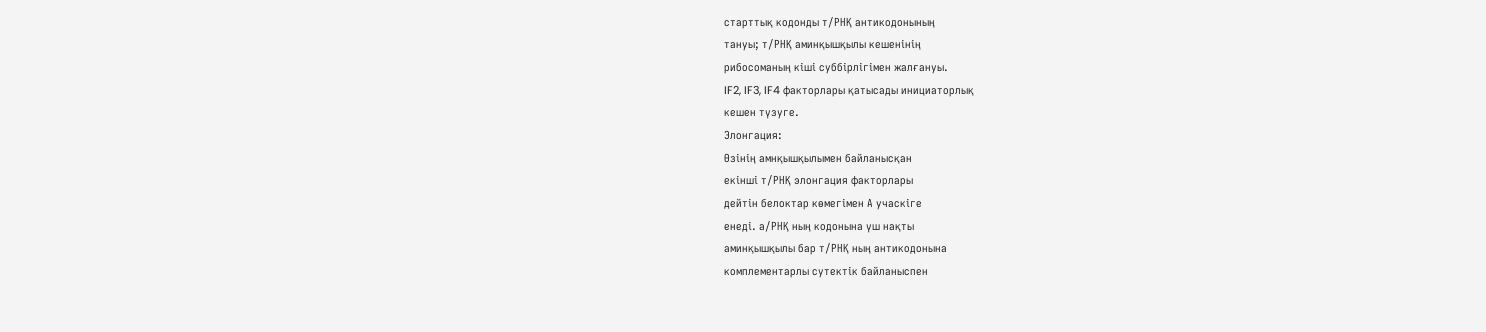старттық кодонды т/РНҚ антикодонының
тануы; т/РНҚ аминқышқылы кешенінің
рибосоманың кіші суббірлігімен жалғануы.
IF2, IF3, IF4 факторлары қатысады инициаторлық
кешен түзуге.
Элонгация:
Өзінің амнқышқылымен байланысқан
екінші т/РНҚ элонгация факторлары
дейтін белоктар көмегімен А учаскіге
енеді. а/РНҚ ның кодонына үш нақты
аминқышқылы бар т/РНҚ ның антикодонына
комплементарлы сутектік байланыспен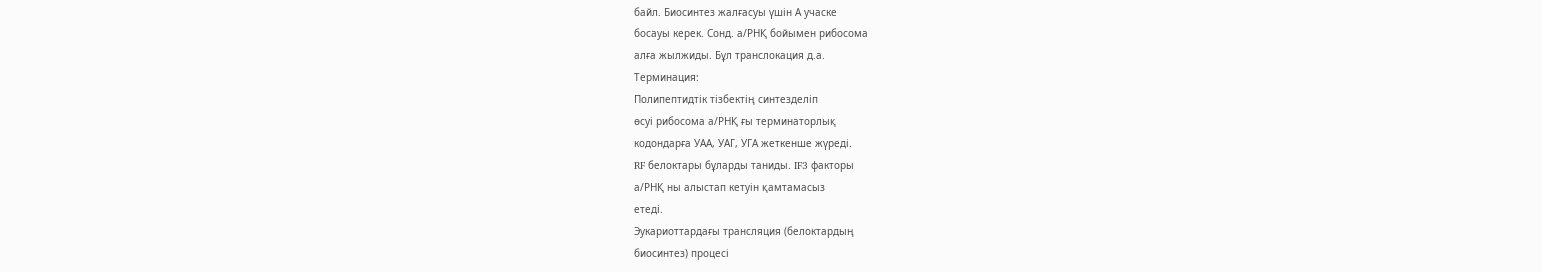байл. Биосинтез жалғасуы үшін А учаске
босауы керек. Сонд. а/РНҚ бойымен рибосома
алға жылжиды. Бұл транслокация д.а.
Терминация:
Полипептидтік тізбектің синтезделіп
өсуі рибосома а/РНҚ ғы терминаторлық
кодондарға УАА, УАГ, УГА жеткенше жүреді.
RF белоктары бұларды таниды. IF3 факторы
а/РНҚ ны алыстап кетуін қамтамасыз
етеді.
Эукариоттардағы трансляция (белоктардың
биосинтез) процесі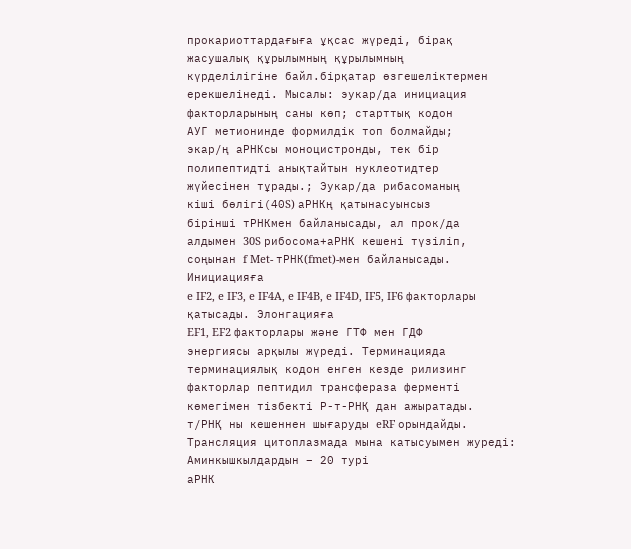прокариоттардағыға ұқсас жүреді, бірақ
жасушалық құрылымның құрылымның
күрделілігіне байл.бірқатар өзгешеліктермен
ерекшелінеді. Мысалы: эукар/да инициация
факторларының саны көп; старттық кодон
АУГ метионинде формилдік топ болмайды;
экар/ң аРНКсы моноцистронды, тек бір
полипептидті анықтайтын нуклеотидтер
жүйесінен тұрады.; Эукар/да рибасоманың
кіші бөлігі(40S) аРНКң қатынасуынсыз
бірінші тРНКмен байланысады, ал прок/да
алдымен 30S рибосома+аРНК кешені түзіліп,
соңынан f Met- тРНК(fmet)-мен байланысады.
Инициацияға
e IF2, e IF3, e IF4A, e IF4B, e IF4D, IF5, IF6 факторлары
қатысады. Элонгацияға
EF1, EF2 факторлары және ГТФ мен ГДФ
энергиясы арқылы жүреді. Терминацияда
терминациялық кодон енген кезде рилизинг
факторлар пептидил трансфераза ферменті
көмегімен тізбекті Р-т-РНҚ дан ажыратады.
т/РНҚ ны кешеннен шығаруды eRF орындайды.
Трансляция цитоплазмада мына катысуымен журеді:
Аминкышкылдардын – 20 турі
аРНК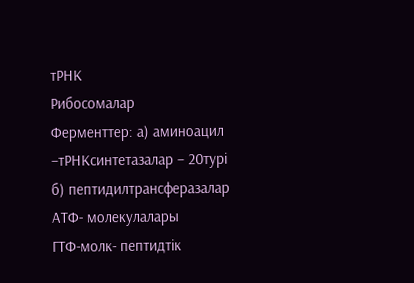тРНК
Рибосомалар
Ферменттер: а) аминоацил –тРНКсинтетазалар – 20турі
б) пептидилтрансферазалар
АТФ- молекулалары
ГТФ-молк- пептидтік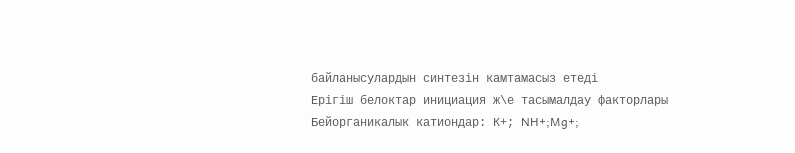байланысулардын синтезін камтамасыз етеді
Ерігіш белоктар инициация ж\е тасымалдау факторлары
Бейорганикалык катиондар: К+; NH+;Mg+;